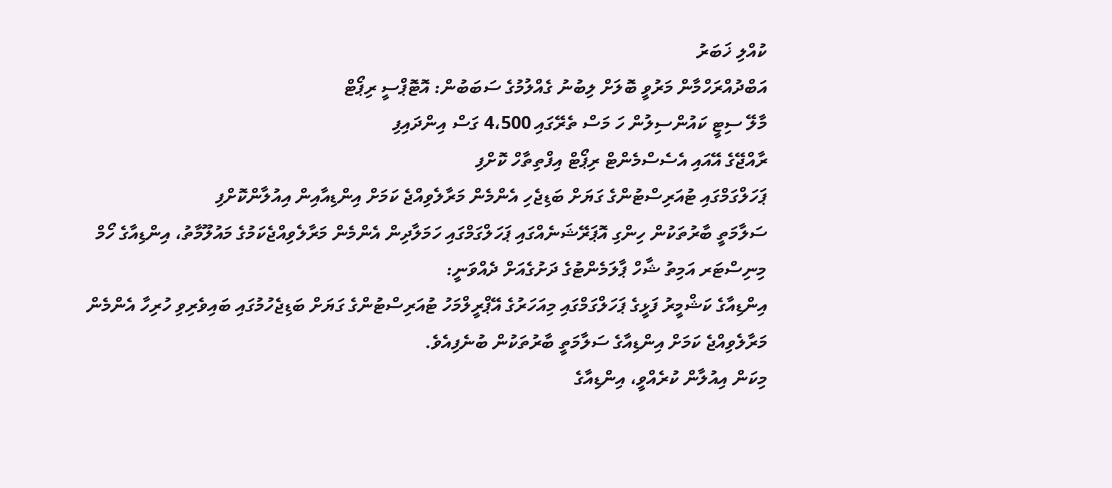ކުއްލި ޚަބަރު
އަބްދުއްރަހްމާން މަރުވީ ބޮލަށް ލިބުނު ގެއްލުމުގެ ސަބަބުން: އޮޓޮޕްސީ ރިޕޯޓް
މާލޭ ސިޓީ ކައުންސިލުން ހަ މަސް ތެރޭގައި 4،500 ގަސް އިންދައިފި
ރާއްޖޭގެ އޭއައި އެސެސްމެންޓް ރިޕޯޓް އިފްތިތާހް ކޮށްފި
ޕަހަލްގަމްގައި ޓުއަރިސްޓުންގެ ގަޔަށް ބަޑިޖެހި އެންމެން މަރާލެވިއްޖެ ކަމަށް އިންޑިއާއިން އިއުލާންކޮށްފި
ސަލާމަތީ ބާރުތަކުން ހިންގި އޮޕަރޭޝަނެއްގައި ޕަހަލްގަމްގައި ހަމަލާދިން އެންމެން މަރާލެވިއްޖެކަމުގެ މައުލޫމާތު، އިންޑިއާގެ ހޯމް މިނިސްޓަރ އަމިތު ޝާހް ޕާލަމެންޓުގެ ދަށުގެއަށް ދެއްވަނީ:
އިންޑިއާގެ ކަޝްމީރު ފަޅީގެ ޕަހަލްގަމްގައި މިއަހަރުގެ އޭޕްރީލްމަހު ޓުއަރިސްޓުންގެ ގަޔަށް ބަޑިޖެހުމުގައި ބައިވެރިވި ހުރިހާ އެންމެން މަރާލެވިއްޖެ ކަމަށް އިންޑިއާގެ ސަލާމަތީ ބާރުތަކުން ބުނެފިއެވެ.
މިކަން އިއުލާން ކުރެއްވީ، އިންޑިއާގެ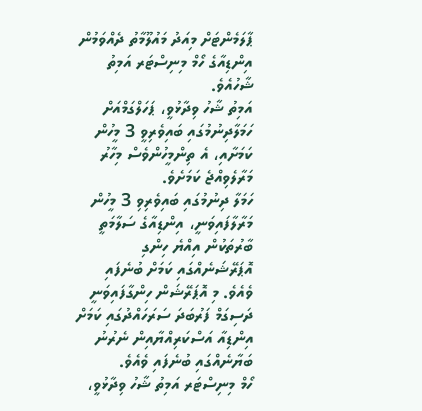ޕާލަމެންޓަށް މިއަދު މައުލޫމާތު ދެއްވަމުން އިންޑިއާގެ ހޯމް މިނިސްޓަރ އަމިތު ޝާހުއެވެ.
އަމިތު ޝާހު ވިދާޅުވީ، ޕަހަލްގަމްއަށް ހަމަލާދިނުމުގައި ބައިވެރިވީ 3 މީހުން ކަމަށާއި، އެ ތިންމީހުންވެސް މިހާރު  މަރާލެވިއްޖެ ކަމަށެވެ.
ހަމަލާ ދިނުމުގައި ބައިވެރިވި 3 މީހުން މަރާލާފައިވަނީ، އިންޑިއާގެ ސަލާމަތީ ބާރުތަކުން އިއްޔެ ހިންގި އޮޕަރޭޝަނެއްގައި ކަމަށް ބުނެފައި ވެއެވެ. މި އޮޕަރޭޝަން ހިންގާފައިވަނީ ދަސިގަމް ފަރުބަދަ ސަރަހައްދުގައި ކަމަށް އިންޑިއާ އަސްކަރިއްޔާއިން ނެރުނު ބަޔާނެއްގައި ބުނެފައި ވެއެވެ.
ހޯމް މިނިސްޓަރ އަމިތު ޝާހު ވިދާޅުވީ،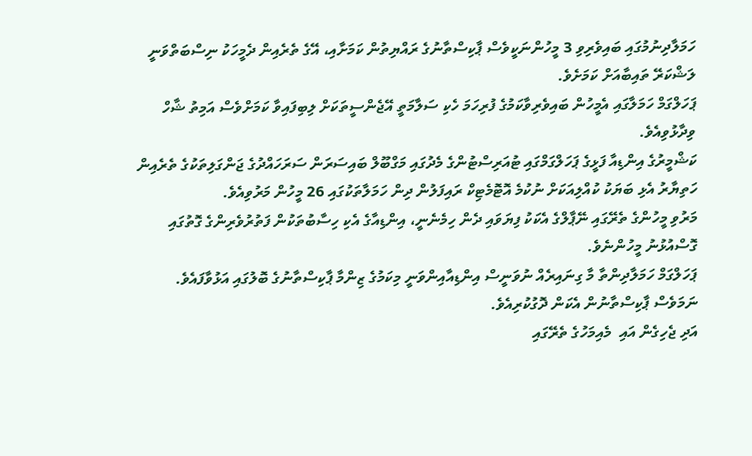ހަމަލާދިނުމުގައި ބައިވެރިވި 3 މީހުންނަކީވެސް ޕާކިސްތާނުގެ ރައްޔިތުން ކަމަށާއި، އޭގެ ތެރެއިން ދެމީހަކު ނިސްބަތްވަނީ ލަޝްކަރޭ ތައިބާއަށް ކަމަށެވެ.
ޕަހަލްގަމް ހަމަލާގައި އެމީހުން ބައިވެރިވާކަމުގެ ފުރިހަމަ ހެކި ސަލާމަތީ އޭޖެންސީތަކަށް ލިބިފައިވާ ކަމަށްވެސް އަމިތު ޝާހް ވިދާޅުވިއެވެ.
ކަޝްމީރުގެ އިންޑިއާ ފަޅީގެ ޕަހަލްގަމްގައި ޓުއަރިސްޓުންގެ މެދުގައި މަގްބޫލް ބައިސަރަން ސަރަހައްދުގެ ޖަންގަލިތަކުގެ ތެރެއިން ހަތިޔާރު އެޅި ބަޔަކު ކުއްލިއަކަށް ނުކުމެ އޮޓޮމެޓިކް ރައިފަލުން ދިން ހަމަލާތަކުގައި 26 މީހުން މަރުވިއެވެ.
މަރުވި މީހުންގެ ތެރޭގައި ނޭޕާލްގެ އެކަކު ފިޔަވައި ދެން ހިމެނެނީ، އިންޑިއާގެ އެކި ހިސާބުތަކުން ފަތުރުވެރިންގެ ގޮތުގައި ގޮސްއުޅުނު މީހުންނެވެ.
ޕަހަލްގަމް ހަމަލާދިންތާ މާ ގިނައިރެއް ނުވަނީސް އިންޑިއާއިންވަނީ މިކަމުގެ ޒިންމާ ޕާކިސްތާނުގެ ބޮލުގައި އަޅުވާފައެވެ. ނަމަވެސް ޕާކިސްތާނުން އެކަން ދޮގުކުރިއެވެ.
އަދި ޖެހިގެން އައި  މެއިމަހުގެ ތެރޭގައި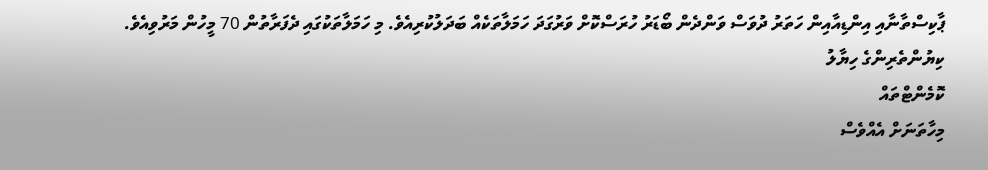ޕާކިސްތާނާއި އިންޑިއާއިން ހަތަރު ދުވަސް ވަންދެން ބޯޑަރު ހުރަސްކޮށް ވަރުގަދަ ހަމަލާތަކެއް ބަދަލުކުރިއެވެ. މި ހަމަލާތަކުގައި ދެފަރާތުން 70 މީހުން މަރުވިއެވެ.
ކިޔުންތެރިންގެ ހިޔާލު
ކޮމެންޓްތައް
މިހާތަނަށް އެއްވެސް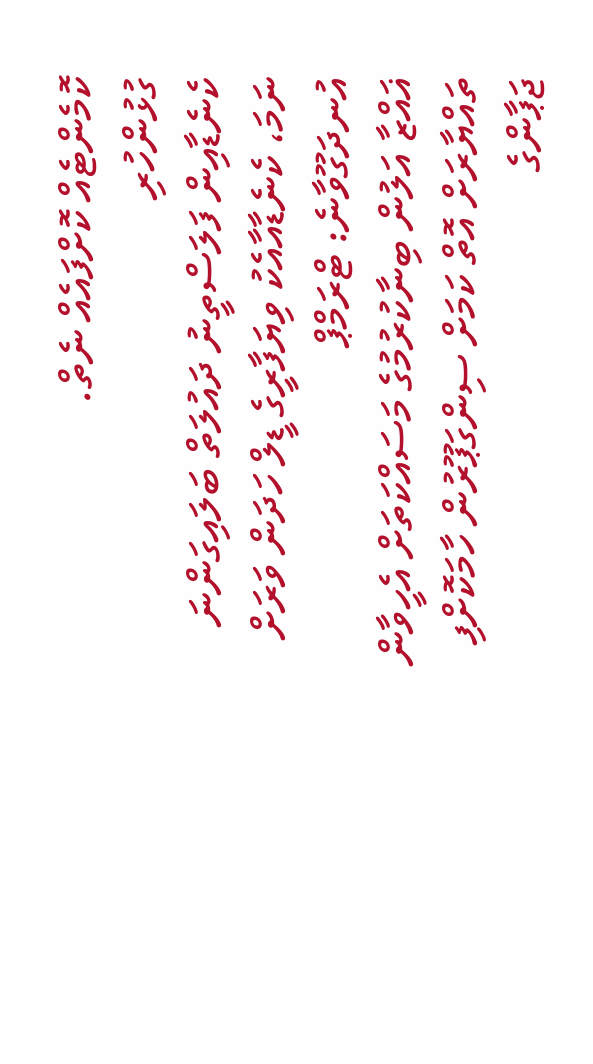ކޮމެންޓެއް ކޮށްފައެއް ނެތް.
ގުޅުންހުރި
ކެނެޑާއިން ފަލަސްތީނު ދައުލަތް ބަލައިގަންނަ ނަމަ، ކެނެޑާއާއެކު ވިޔަފާރީގެ ޑީލް ހަދަން ވަރަށް އުނދަގޫވާނެ: ޓްރަމްޕް
ޣައްޒާ އަލުން ބިނާކުރުމުގެ މަސައްކަތަށް އެހީވާން ތައްޔާރަށް އޮތް ކަމަށް ސިންގަޕޫރުން ހާމަކޮށްފި
ޖަޕާންގެ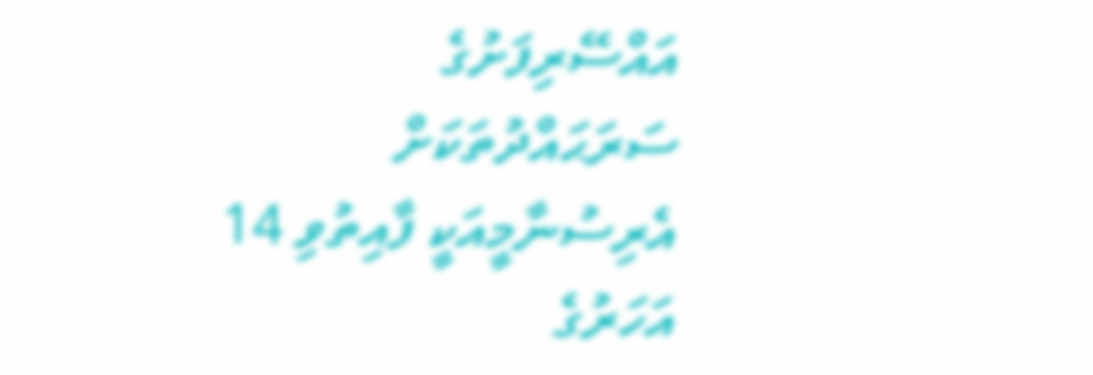އައްސޭރިފަށުގެ ސަރަޙައްދުތަކަށް އެރިސުނާމީއަކީ ފާއިތުވި 14 އަހަރުގެ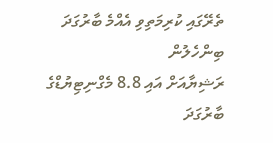ތެރޭގައި ކުރިމަތިވި އެއްމެ ބާރުގަދަ ބިންހެލުން
ރަޝިޔާއަށް އައި 8.8 މެގްނިޓިޔުޑްގެ ބާރުގަދަ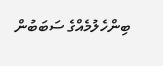ބިންހެލުމެއްގެ ސަބަބުން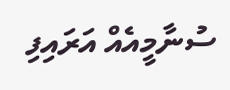ސުނާމީއެއް އަރައިފި